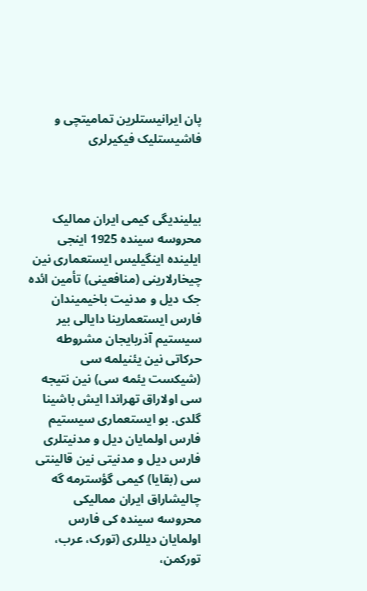پان ایرانیستلرین تمامیتچی و فاشیستلیک فیکیرلری



بیلیندیگی کیمی ایران ممالیک محروسه سینده 1925 اینجی ایلینده اینگیلیس ایستعماری نین چیخارلارینی (منافعینی) تأمین ائده جک دیل و مدنیت باخیمیندان فارس ایستعمارینا دایالی بیر سیستیم آذربایجان مشروطه حرکاتی نین یئنیلمه سی (شیکست یئمه سی) نین نتیجه سی اولاراق تهراندا ایش باشینا گلدی. بو ایستعماری سیستیم فارس اولمایان دیل و مدنیتلری فارس دیل و مدنیتی نین قالینتی سی (بقایا) کیمی گؤسترمه گه چالیشاراق ایران ممالیکی محروسه سینده کی فارس اولمایان دیللری (تورک، عرب، تورکمن،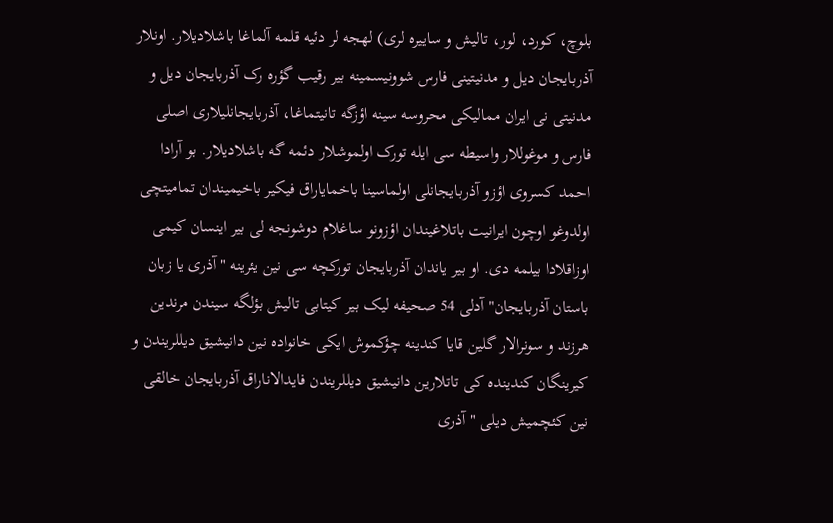بلوچ، کورد، لور، تالیش و ساییره لری) لهجه لر دئیه قلمه آلماغا باشلادیلار. اونلار آذربایجان دیل و مدنیتینی فارس شوونیسمینه بیر رقیب گؤره رک آذربایجان دیل و مدنیتی نی ایران ممالیکی محروسه سینه اؤزگه تانیتماغا، آذربایجانلیلاری اصلی فارس و موغوللار واسیطه سی ایله تورک اولموشلار دئمه گه باشلادیلار. بو آرادا احمد کسروی اؤزو آذربایجانلی اولماسینا باخمایاراق فیکیر باخیمیندان تمامیتچی اولدوغو اوچون ایرانیت باتلاغیندان اؤزونو ساغلام دوشونجه لی بیر اینسان کیمی اوزاقلادا بیلمه دی. او بیر یاندان آذربایجان تورکچه سی نین یئرینه "آذری یا زبان باستان آذربایجان" آدلی 54 صحیفه لیک بیر کیتابی تالیش بؤلگه سیندن مرندین هرزند و سونرالار گلین قایا کندینه چؤکموش ایکی خانواده نین دانیشیق دیللریندن و کیرینگان کندینده کی تاتلارین دانیشیق دیللریندن فایدالاناراق آذربایجان خالقی نین کئچمیش دیلی "آذری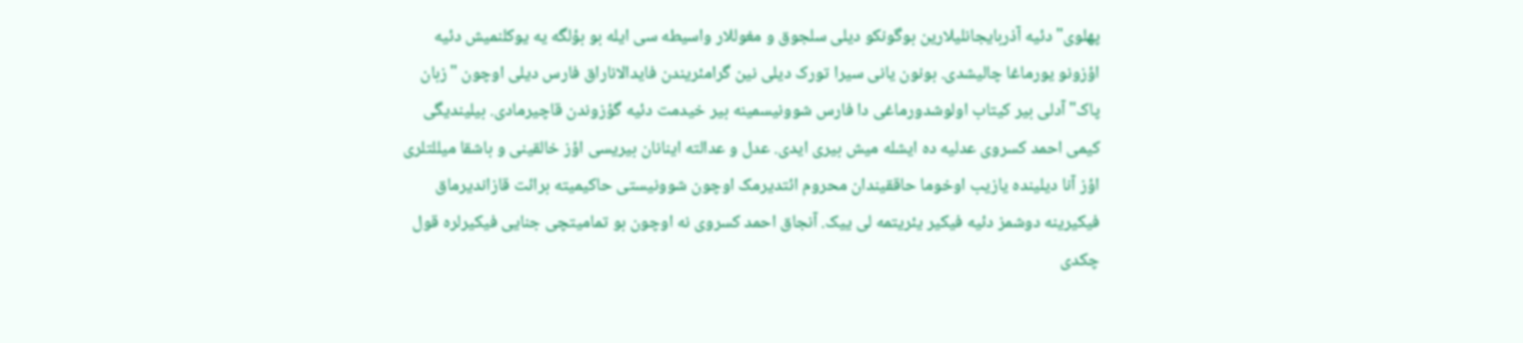پهلوی" دئیه آذربایجانلیلارین بوگونکو دیلی سلجوق و مغوللار واسیطه سی ایله بو بؤلگه یه یوکلنمیش دئیه اؤزونو یورماغا چالیشدی. بونون یانی سیرا تورک دیلی نین گرامئریندن فایدالاناراق فارس دیلی اوچون "زبان پاک" آدلی بیر کیتاب اولوشدورماغی دا فارس شوونیسمینه بیر خیدمت دئیه گؤزوندن قاچیرمادی. بیلیندیگی کیمی احمد کسروی عدلیه ده ایشله میش بیری ایدی. عدل و عدالته اینانان بیریسی اؤز خالقینی و باشقا میللتلری اؤز آنا دیلینده یازیب اوخوما حاققیندان محروم ائتدیرمک اوچون شوونیستی حاکیمیته برائت قازاندیرماق فیکیرینه دوشمز دئیه فیکیر یئریتمه لی ییک. آنجاق احمد کسروی نه اوچون بو تمامیتچی جنایی فیکیرلره قول چکدی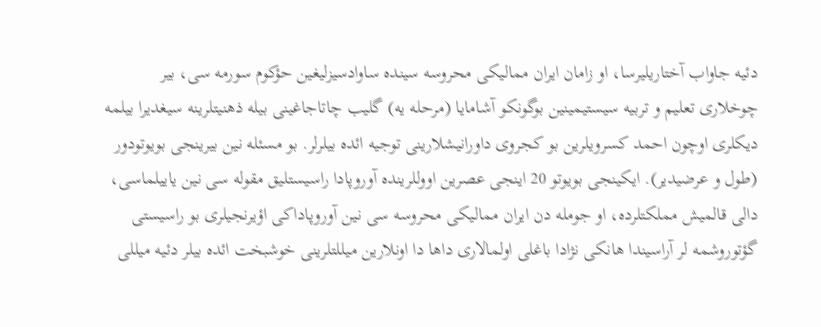دئیه جاواب آختاریلیرسا، او زامان ایران ممالیکی محروسه سینده ساوادسیزلیغین حؤکوم سورمه سی، بیر چوخلاری تعلیم و تربیه سیستیمینین بوگونکو آشامایا (مرحله یه) گلیب چاتاجاغینی بیله ذهنیتلرینه سیغدیرا بیلمه دیکلری اوچون احمد کسرویلرین بو کجروی داورانیشلارینی توجیه ائده بیلرلر. بو مسئله نین بیرینجی بویوتودور (طول و عرضیدیر). ایکینجی بویوتو 20 اینجی عصرین اووللرینده آوروپادا راسیستلیق مقوله سی نین یاییلماسی، دالی قالمیش مملکتلرده، او جومله دن ایران ممالیکی محروسه سی نین آوروپاداکی اؤیرنجیلری بو راسیستی گؤتوروشمه لر آراسیندا هانکی نژادا باغلی اولمالاری داها دا اونلارین میللتلرینی خوشبخت ائده بیلر دئیه میللی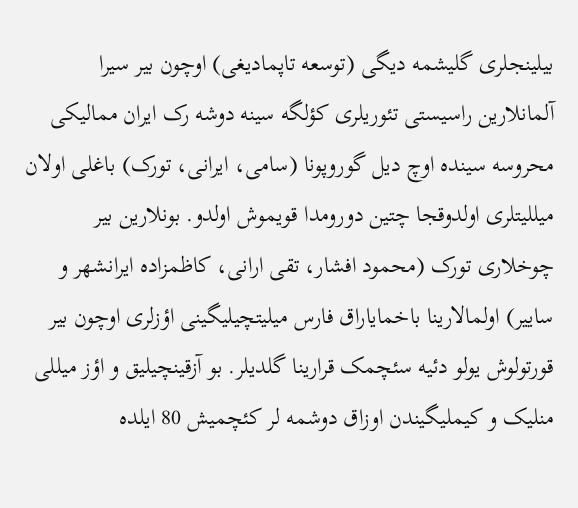بیلینجلری گلیشمه دیگی (توسعه تاپمادیغی) اوچون بیر سیرا آلمانلارین راسیستی تئوریلری کؤلگه سینه دوشه رک ایران ممالیکی محروسه سینده اوچ دیل گوروپونا (سامی، ایرانی، تورک) باغلی اولان میللیتلری اولدوقجا چتین دورومدا قویموش اولدو. بونلارین بیر چوخلاری تورک (محمود افشار، تقی ارانی، کاظمزاده ایرانشهر و ساییر) اولمالارینا باخمایاراق فارس میلیتچیلیگینی اؤزلری اوچون بیر قورتولوش یولو دئیه سئچمک قرارینا گلدیلر. بو آزقینچیلیق و اؤز میللی منلیک و کیملیگیندن اوزاق دوشمه لر کئچمیش 80 ایلده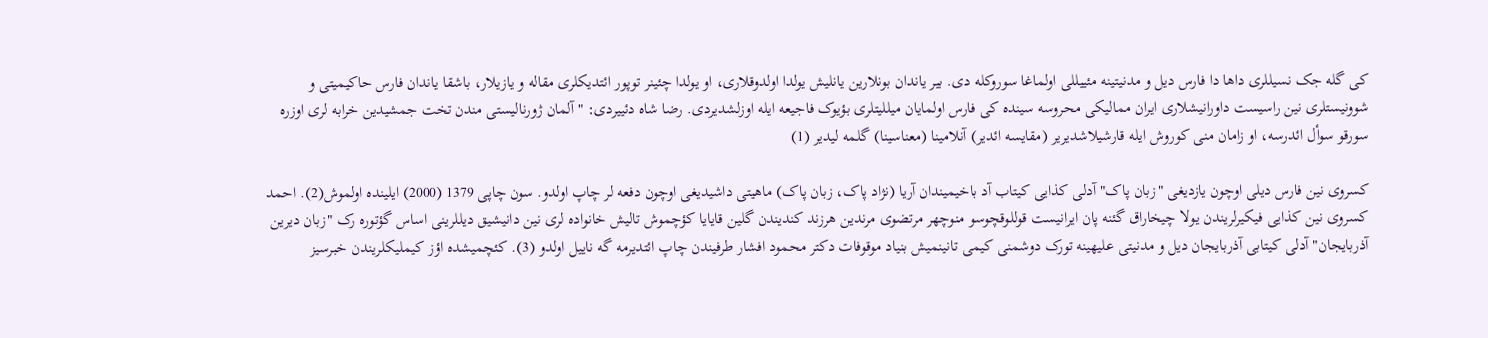کی گله جک نسیللری داها دا فارس دیل و مدنیتینه مئییللی اولماغا سوروکله دی. بیر یاندان بونلارین یانلیش یولدا اولدوقلاری، او یولدا چئینر توپور ائتدیکلری مقاله و یازیلار، باشقا یاندان فارس حاکیمیتی و شوونیستلری نین راسیست داورانیشلاری ایران ممالیکی محروسه سینده کی فارس اولمایان میللیتلری بؤیوک فاجیعه ایله اوزلشدیردی. رضا شاه دئییردی: "آلمان ژورنالیستی مندن تخت جمشیدین خرابه لری اوزره سورقو سوأل ائدرسه، او زامان منی کوروش ایله قارشیلاشدیریر (مقایسه ائدیر) آنلامینا (معناسینا) گلمه لیدیر (1)

کسروی نین فارس دیلی اوچون یازدیغی "زبان پاک" آدلی کذایی کیتاب آد باخیمیندان آریا (نژاد پاک، زبان پاک) ماهیتی داشیدیغی اوچون دفعه لر چاپ اولدو. سون چاپی 1379 (2000) ایلینده اولموش(2). احمد کسروی نین کذایی فیکیرلریندن یولا چیخاراق گئنه پان ایرانیست قوللوقچوسو منوچهر مرتضوی مرندین هرزند کندیندن گلین قایایا کؤچموش تالیش خانواده لری نین دانیشیق دیللرینی اساس گؤتوره رک "زبان دیرین آذربایجان" آدلی کیتابی آذربایجان دیل و مدنیتی علیهینه تورک دوشمنی کیمی تانینمیش بنیاد موقوفات دکتر محمود افشار طرفیندن چاپ ائتدیرمه گه ناییل اولدو (3). کئچمیشده اؤز کیملیکلریندن خبرسیز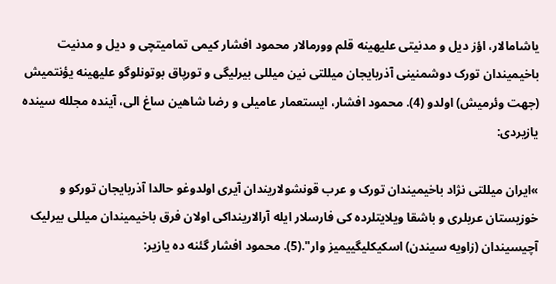یاشامالار، اؤز دیل و مدنیتی علیهینه قلم وورمالار محمود افشار کیمی تمامیتچی و دیل و مدنیت باخیمیندان تورک دوشمنینی آذربایجان میللتی نین میللی بیرلیگی و تورپاق بوتونلوگو علیهینه یؤنتمیش (جهت وئرمیش) اولدو (4). محمود افشار، ایستعمار عامیلی و رضا شاهین ساغ الی، آینده مجلله سینده یازیردی:

»ایران میللتی نژاد باخیمیندان تورک و عرب قونشولاریندان آیری اولدوغو حالدا آذربایجان تورکو و خوزیستان عربلری و باشقا ویلایتلرده کی فارسلار ایله آرالارینداکی اولان فرق باخیمیندان میللی بیرلیک آچیسیندان (زاویه سیندن) اسکیکلیگییمیز وار".(5). محمود افشار گئنه ده یازیر: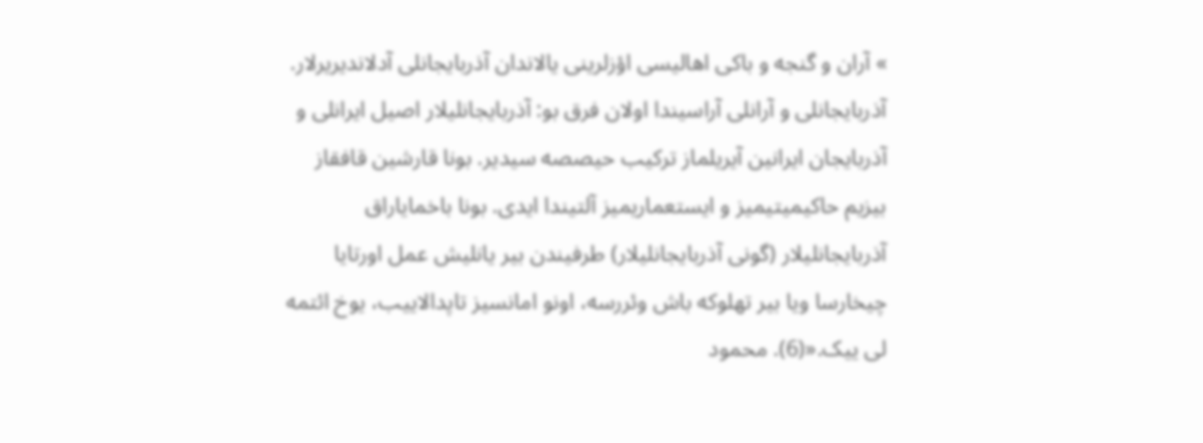» آران و گنجه و باکی اهالیسی اؤزلرینی یالاندان آذربایجانلی آدلاندیریرلار. آذربایجانلی و آرانلی آراسیندا اولان فرق بو: آذربایجانلیلار اصیل ایرانلی و آذربایجان ایرانین آیریلماز ترکیب حیصصه سیدیر. بونا قارشین قافقاز بیزیم حاکیمیتیمیز و ایستعماریمیز آلتیندا ایدی. بونا باخمایاراق آذربایجانلیلار (گونی آذربایجانلیلار) طرفیندن بیر یانلیش عمل اورتایا چیخارسا ویا بیر تهلوکه باش وئررسه، اونو امانسیز تاپدالاییب، یوخ ائتمه لی ییک.«(6). محمود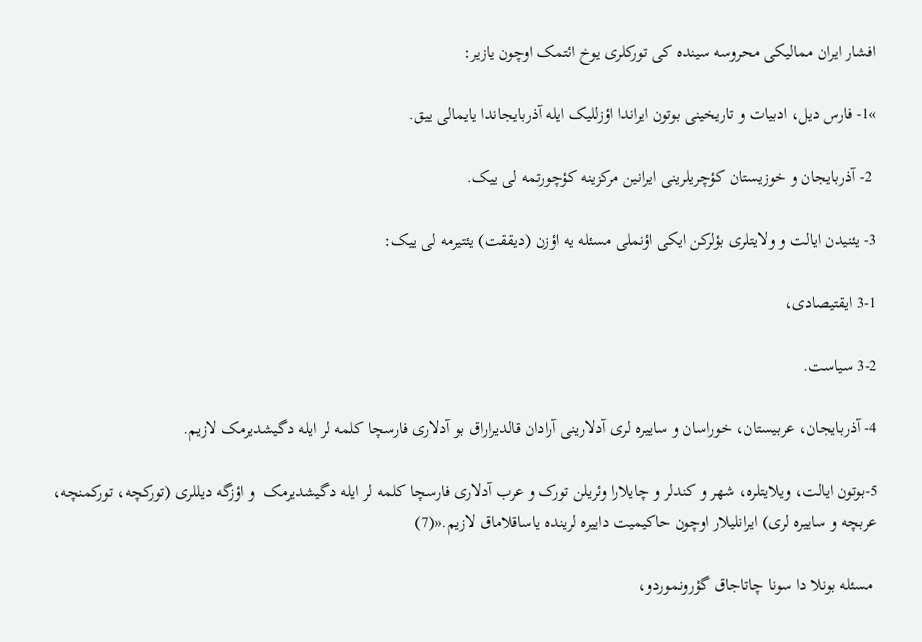افشار ایران ممالیکی محروسه سینده کی تورکلری یوخ ائتمک اوچون یازیر:

»1- فارس دیل، ادبیات و تاریخینی بوتون ایراندا اؤزللیک ایله آذربایجاندا یایمالی ییق.

 2- آذربایجان و خوزیستان کؤچریلرینی ایرانین مرکزینه کؤچورتمه لی ییک.

3- یئنیدن ایالت و ولایتلری بؤلرکن ایکی اؤنملی مسئله یه اؤزن (دیققت) یئتیرمه لی ییک:

3-1 ایقتیصادی،

3-2 سیاست.

4- آذربایجان، عربیستان، خوراسان و ساییره لری آدلارینی آرادان قالدیراراق بو آدلاری فارسچا کلمه لر ایله دگیشدیرمک لازیم.

5-بوتون ایالت، ویلایتلره، شهر و کندلر و چایلارا وئریلن تورک و عرب آدلاری فارسچا کلمه لر ایله دگیشدیرمک  و اؤزگه دیللری (تورکچه، تورکمنچه، عربچه و ساییره لری) ایرانلیلار اوچون حاکیمیت داییره لرینده یاساقلاماق لازیم.«(7)

 مسئله بونلا دا سونا چاتاجاق گؤرونموردو،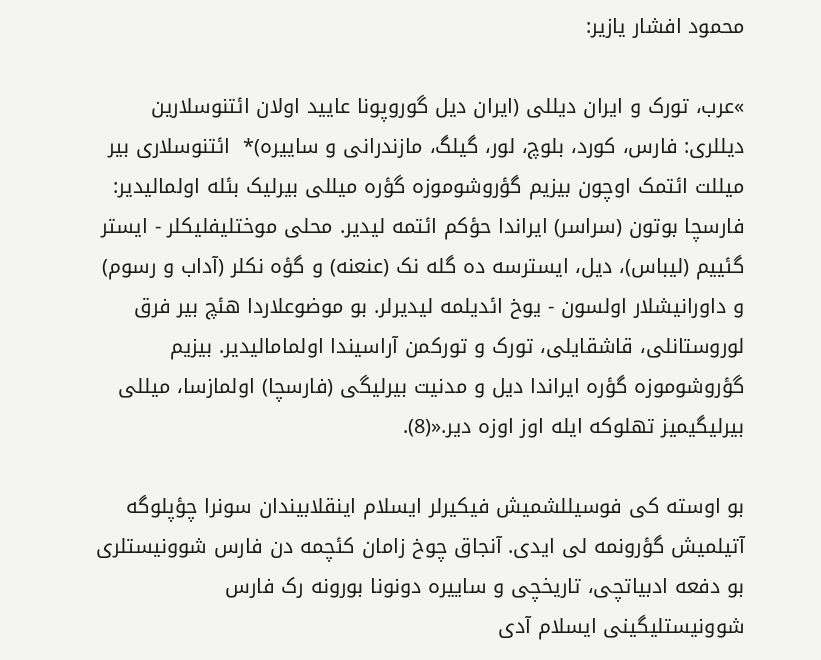محمود افشار یازیر:

»عرب، تورک و ایران دیللی (ایران دیل گوروپونا عایید اولان ائتنوسلارین دیللری: فارس، کورد، بلوچ، لور، گیلگ، مازندرانی و ساییره)*  ائتنوسلاری بیر میللت ائتمک اوچون بیزیم گؤروشوموزه گؤره میللی بیرلیک بئله اولمالیدیر: فارسچا بوتون (سراسر) ایراندا حؤکم ائتمه لیدیر. محلی موختلیفلیکلر - ایستر گئییم (لیباس)، دیل، ایسترسه ده گله نک (عنعنه) و گؤه نکلر (آداب و رسوم) و داورانیشلار اولسون - یوخ ائدیلمه لیدیرلر. بو موضوعلاردا هئچ بیر فرق لوروستانلی، قاشقایلی، تورک و تورکمن آراسیندا اولمامالیدیر. بیزیم گؤروشوموزه گؤره ایراندا دیل و مدنیت بیرلیگی (فارسچا) اولمازسا، میللی بیرلیگیمیز تهلوکه ایله اوز اوزه دیر.«(8).

بو اوسته کی فوسیللشمیش فیکیرلر ایسلام اینقلابیندان سونرا چؤپلوگه آتیلمیش گؤرونمه لی ایدی. آنجاق چوخ زامان کئچمه دن فارس شوونیستلری بو دفعه ادبیاتچی، تاریخچی و ساییره دونونا بورونه رک فارس شوونیستلیگینی ایسلام آدی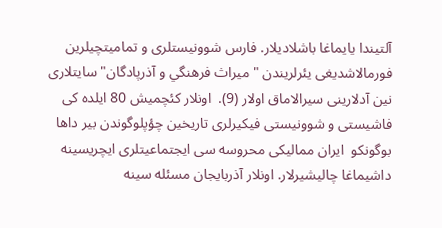آلتیندا یایماغا باشلادیلار. فارس شوونیستلری و تمامیتچیلرین فورمالاشدیغی یئرلریندن " میراث فرهنگي و آذرپادگان" سایتلاری نین آدلارینی سیرالاماق اولار (9).  اونلار کئچمیش 80 ایلده کی فاشیستی و شوونیستی فیکیرلری تاریخین چؤپلوگوندن بیر داها بوگونکو  ایران ممالیکی محروسه سی ایجتماعیتلری ایچریسینه داشیماغا چالیشیرلار. اونلار آذربایجان مسئله سینه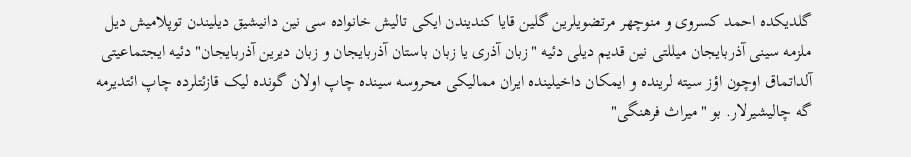گلدیکده احمد کسروی و منوچهر مرتضویلرین گلین قایا کندیندن ایکی تالیش خانواده سی نین دانیشیق دیلیندن توپلامیش دیل ملزمه سینی آذربایجان میللتی نین قدیم دیلی دئیه "زبان آذری یا زبان باستان آذربایجان و زبان دیرین آذربایجان" دئیه ایجتماعیتی آلداتماق اوچون اؤز سیته لرینده و ایمکان داخیلینده ایران ممالیکی محروسه سینده چاپ اولان گونده لیک قازئتلرده چاپ ائتدیرمه گه چالیشیرلار. بو "میراث فرهنگی"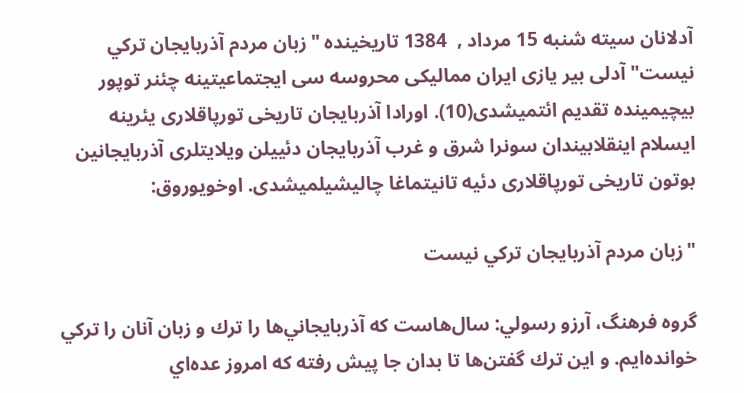آدلانان سیته شنبه 15 مرداد ,  1384 تاریخینده "زبان مردم آذربايجان تركي نيست" آدلی بیر یازی ایران ممالیکی محروسه سی ایجتماعیتینه چئنر توپور بیچیمینده تقدیم ائتمیشدی(10). اورادا آذربایجان تاریخی تورپاقلاری یئرینه ایسلام اینقلابیندان سونرا شرق و غرب آذربایجان دئییلن ویلایتلری آذربایجانین بوتون تاریخی تورپاقلاری دئیه تانیتماغا چالیشیلمیشدی. اوخویوروق:

"زبان مردم آذربايجان تركي نيست

گروه فرهنگ، آرزو رسولي: سال‌هاست كه آذربايجاني‌ها را ترك و زبان آنان را تركي خوانده‌ايم. و اين ترك گفتن‌ها تا بدان‌ جا پيش رفته كه امروز عده‌اي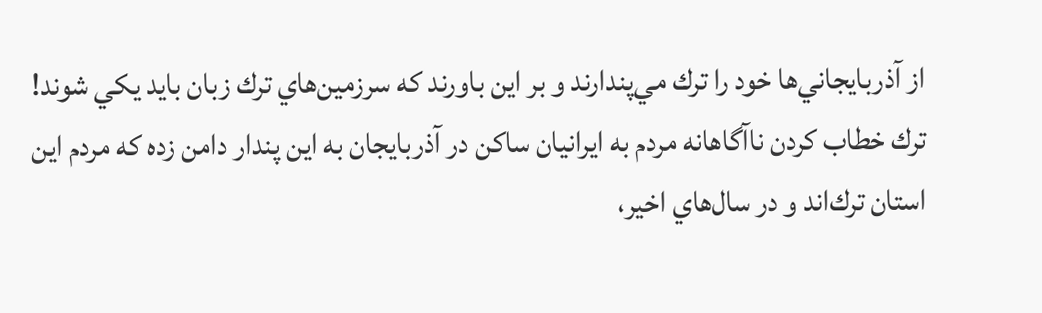از آذربايجاني‌ها خود را ترك مي‌پندارند و بر اين باورند كه سرزمين‌هاي ترك زبان بايد يكي شوند!  ترك خطاب‌ كردن ناآگاهانه مردم به ايرانيان ساكن در آذربايجان به اين پندار دامن زده كه مردم اين استان ترك‌اند و در سال‌هاي اخير،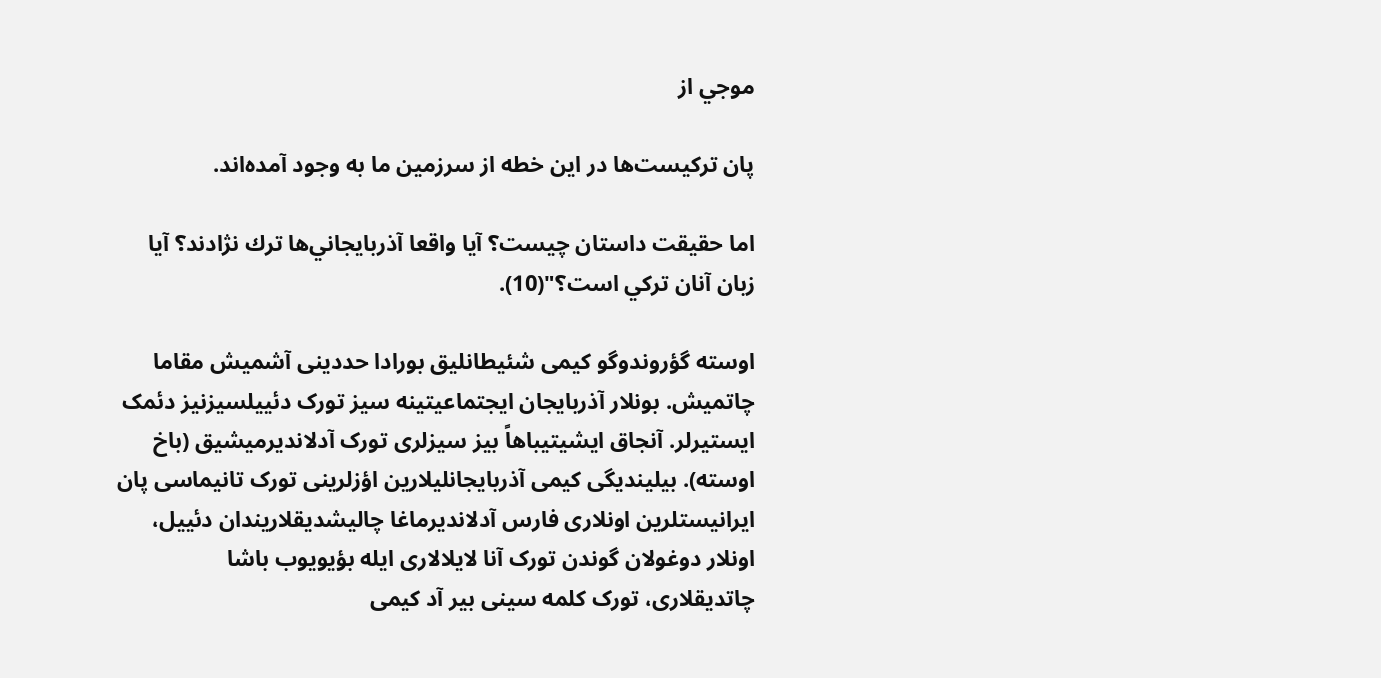موجي از

پان تركيست‌ها در اين خطه از سرزمين ما به وجود آمده‌اند.

اما حقيقت داستان چيست؟ آيا واقعا آذربايجاني‌ها ترك نژادند؟ آيا زبان آنان تركي است؟"(10).

اوسته گؤروندوگو کیمی شئیطانلیق بورادا حددینی آشمیش مقاما چاتمیش. بونلار آذربایجان ایجتماعیتینه سیز تورک دئییلسیزنیز دئمک ایستیرلر. آنجاق ایشیتیباهاً بیز سیزلری تورک آدلاندیرمیشیق (باخ اوسته). بیلیندیگی کیمی آذربایجانلیلارین اؤزلرینی تورک تانیماسی پان ایرانیستلرین اونلاری فارس آدلاندیرماغا چالیشدیقلاریندان دئییل، اونلار دوغولان گوندن تورک آنا لایلالاری ایله بؤیویوب باشا چاتدیقلاری، تورک کلمه سینی بیر آد کیمی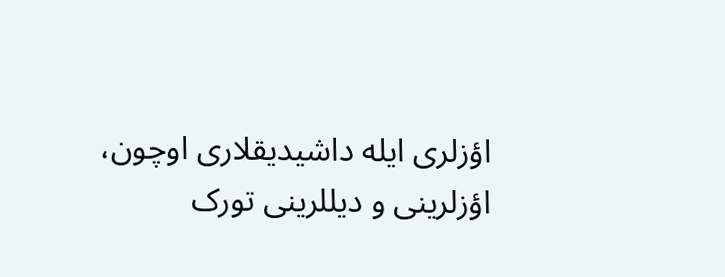اؤزلری ایله داشیدیقلاری اوچون، اؤزلرینی و دیللرینی تورک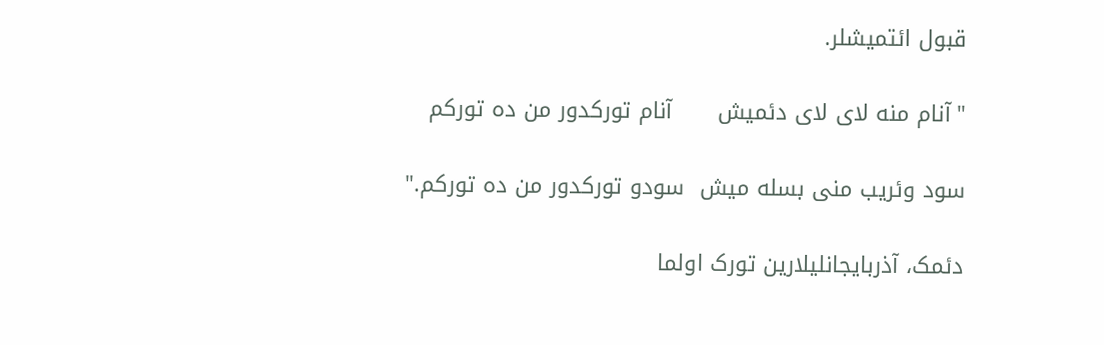قبول ائتمیشلر.

"آنام منه لای لای دئمیش      آنام تورکدور من ده تورکم

سود وئریب منی بسله میش  سودو تورکدور من ده تورکم."

دئمک، آذربایجانلیلارین تورک اولما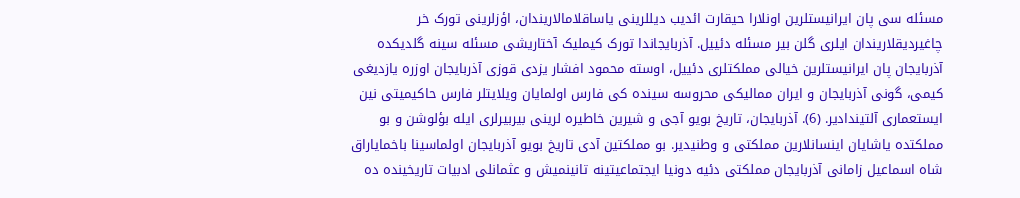مسئله سی پان ایرانیستلرین اونلارا حیقارت ائدیب دیللرینی یاساقلامالاریندان، اؤزلرینی تورک خر چاغیردیقلاریندان ایلری گلن بیر مسئله دئییل. آذربایجاندا تورک کیملیک آختاریشی مسئله سینه گلدیکده آذربایجان پان ایرانیستلرین خیالی مملکتلری دئییل، اوسته محمود افشار یزدی قوزی آذربایجان اوزره یازدیغی کیمی، گونی آذربایجان و ایران ممالیکی محروسه سینده کی فارس اولمایان ویلایتلر فارس حاکیمیتی نین ایستعماری آلتیندادیر. (6). آذربایجان، تاریخ بویو آجی و شیرین خاطیره لرینی بیربیرلری ایله بؤلوشن و بو مملکتده یاشایان اینسانلارین مملکتی و وطنیدیر. بو مملکتین آدی تاریخ بویو آذربایجان اولماسینا باخمایاراق شاه اسماعیل زامانی آذربایجان مملکتی دئیه دونیا ایجتماعیتینه تانینمیش و عثمانلی ادبیات تاریخینده ده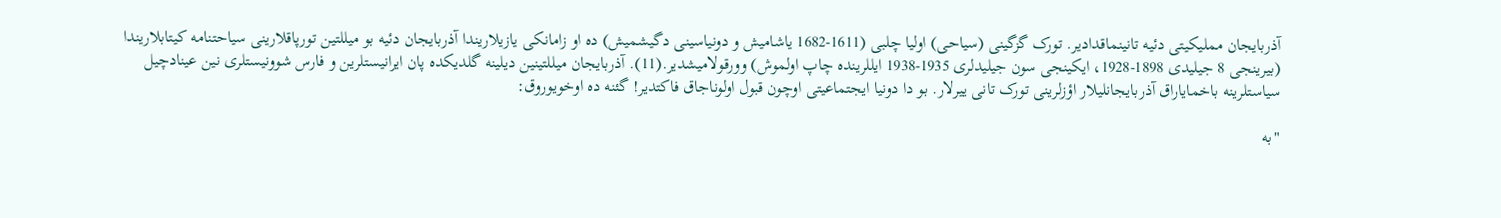آذربایجان مملیکیتی دئیه تانینماقدادیر. تورک گزگینی (سیاحی) اولیا چلبی (1611-1682 یاشامیش و دونیاسینی دگیشمیش) ده او زامانکی یازیلاریندا آذربایجان دئیه بو میللتین تورپاقلارینی سیاحتنامه کیتابلاریندا (بیرینجی 8 جیلیدی 1898-1928، ایکینجی سون جیلیدلری 1935-1938 ایللرینده چاپ اولموش) وورقولامیشدیر.(11). آذربایجان میللتینین دیلینه گلدیکده پان ایرانیستلرین و فارس شوونیستلری نین عینادچیل سیاستلرینه باخمایاراق آذربایجانلیلار اؤزلرینی تورک تانی ییرلار. بو دا دونیا ایجتماعیتی اوچون قبول اولوناجاق فاکتدیر! گئنه ده اوخویوروق:

"به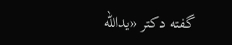گفته دكتر «يدالله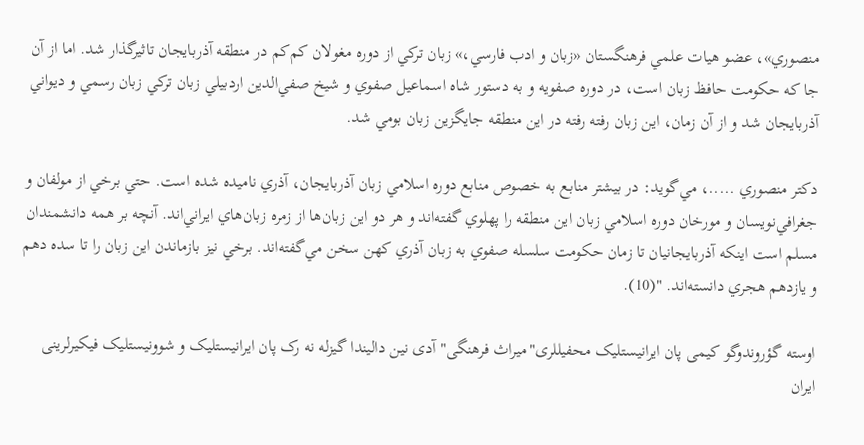منصوري»، عضو هيات علمي فرهنگستان «زبان و ادب فارسي،» زبان تركي از دوره مغولان كم‌كم در منطقه آذربايجان تاثيرگذار شد. اما از آن جا كه حكومت حافظ زبان است، در دوره صفويه و به دستور شاه اسماعيل صفوي و شيخ صفي‌الدين اردبيلي زبان تركي زبان رسمي و ديواني آذربايجان شد و از آن زمان، اين زبان رفته رفته در اين منطقه جايگزين زبان بومي شد.

دكتر منصوري .....، مي‌گويد: در بيشتر منابع به خصوص منابع دوره اسلامي زبان آذربايجان، آذري ناميده شده است. حتي برخي از مولفان و جغرافي‌نويسان و مورخان دوره اسلامي زبان اين منطقه را پهلوي گفته‌اند و هر دو اين زبان‌ها از زمره زبان‌هاي ايراني‌اند. آنچه بر همه دانشمندان مسلم است اينكه آذربايجانيان تا زمان حكومت سلسله صفوي به زبان آذري كهن سخن مي‌گفته‌اند. برخي نيز بازماندن اين زبان را تا سده دهم و يازدهم هجري دانسته‌اند. "(10).

اوسته گؤروندوگو کیمی پان ایرانیستلیک محفیللری"میراث فرهنگی" آدی نین دالیندا گیزله نه رک پان ایرانیستلیک و شوونیستلیک فیکیرلرینی ایران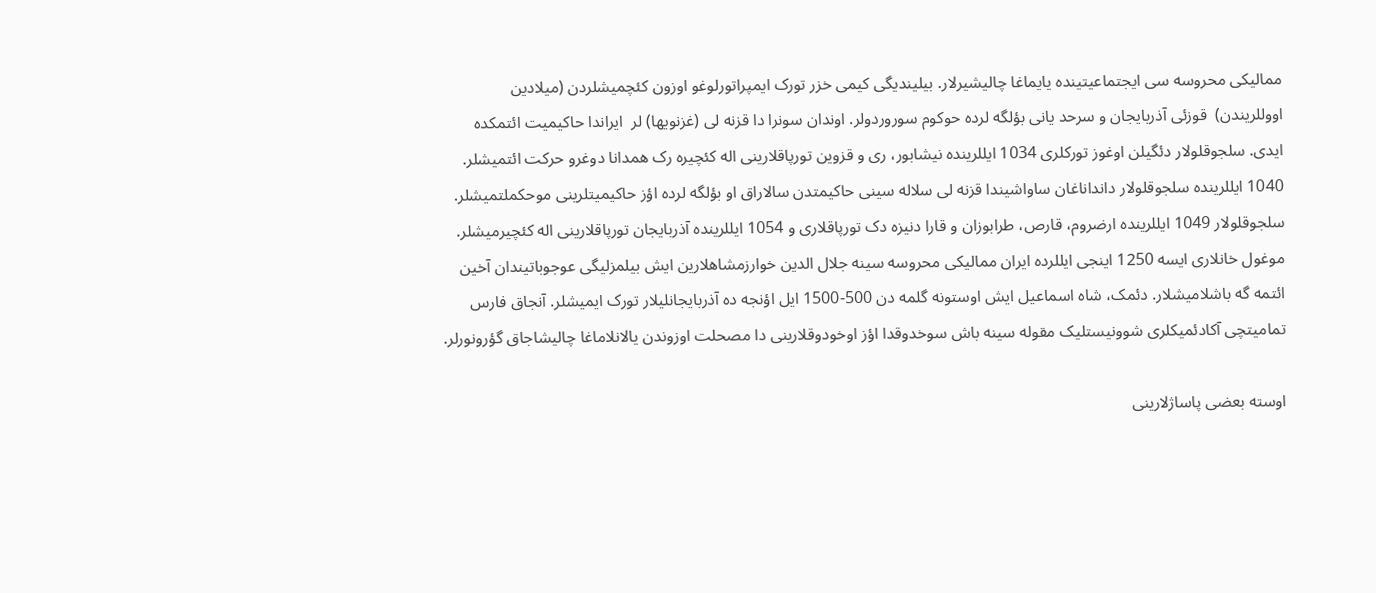ممالیکی محروسه سی ایجتماعیتینده یایماغا چالیشیرلار. بیلیندیگی کیمی خزر تورک ایمپراتورلوغو اوزون کئچمیشلردن (میلادین اووللریندن)  قوزئی آذربایجان و سرحد یانی بؤلگه لرده حوکوم سوروردولر. اوندان سونرا دا قزنه لی (غزنویها) لر  ایراندا حاکیمیت ائتمکده ایدی. سلجوقلولار دئگیلن اوغوز تورکلری 1034 ایللرینده نیشابور، ری و قزوین تورپاقلارینی اله کئچیره رک همدانا دوغرو حرکت ائتمیشلر. 1040 ایللرینده سلجوقلولار دانداناغان ساواشیندا قزنه لی سلاله سینی حاکیمتدن سالاراق او بؤلگه لرده اؤز حاکیمیتلرینی موحکملتمیشلر. سلجوقلولار 1049 ایللرینده ارضروم، قارص، طرابوزان و قارا دنیزه دک تورپاقلاری و 1054 ایللرینده آذربایجان تورپاقلارینی اله کئچیرمیشلر. موغول خانلاری ایسه 1250 اینجی ایللرده ایران ممالیکی محروسه سینه جلال الدین خوارزمشاهلارین ایش بیلمزلیگی عوجوباتیندان آخین ائتمه گه باشلامیشلار. دئمک، شاه اسماعیل ایش اوستونه گلمه دن 500-1500 ایل اؤنجه ده آذربایجانلیلار تورک ایمیشلر. آنجاق فارس تمامیتچی آکادئمیکلری شوونیستلیک مقوله سینه باش سوخدوقدا اؤز اوخودوقلارینی دا مصحلت اوزوندن یالانلاماغا چالیشاجاق گؤرونورلر.

اوسته بعضی پاساژلارینی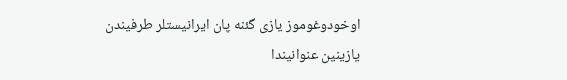اوخودوغوموز یازی گئنه پان ایرانیستلر طرفیندن یازینین عنوانیندا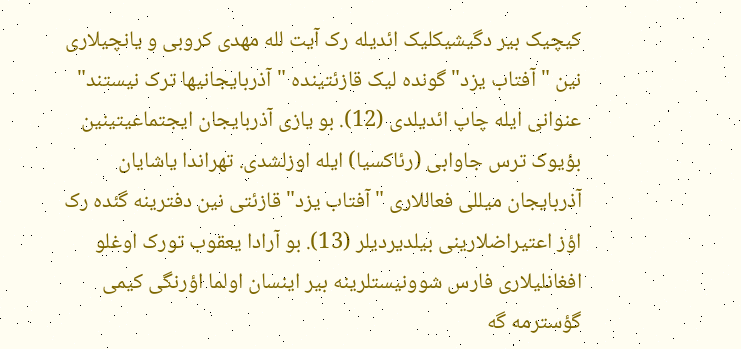کیچیک بیر دگیشیکلیک ائدیله رک آیت لله مهدی کروبی و یانچیلاری نین "آفتاب یزد" گونده لیک قازئتینده "آذربایجانیها ترک نیستند" عنوانی ایله چاپ ائدیلدی (12). بو یازی آذربایجان ایجتماعیتینین بؤیوک ترس جاوابی (رئاکسیا) ایله اوزلشدی. تهراندا یاشایان آذربایجان میللی فعاللاری "آفتاب یزد" قازئتی نین دفترینه گئده رک اؤز اعتیراضلارینی بیلدیردیلر (13). بو آرادا یعقوب تورک اوغلو افغانلیلاری فارس شوونیستلرینه بیر اینسان اولما اؤرنگی کیمی گؤسترمه گه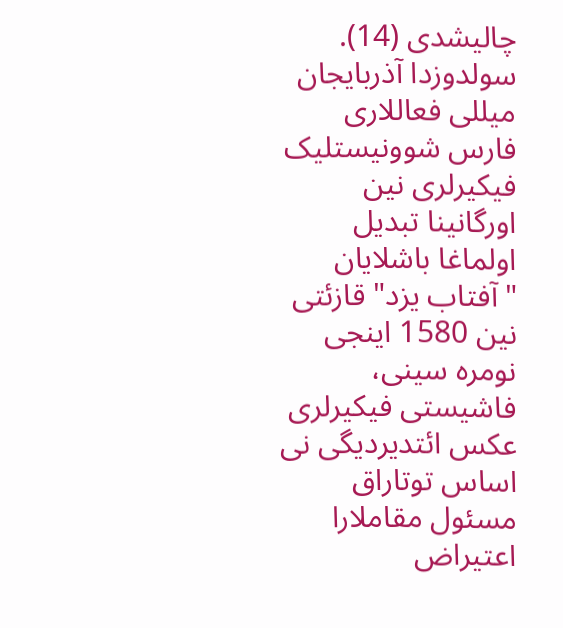چالیشدی (14). سولدوزدا آذربایجان میللی فعاللاری فارس شوونیستلیک فیکیرلری نین اورگانینا تبدیل اولماغا باشلایان "آفتاب یزد" قازئتی نین 1580 اینجی نومره سینی، فاشیستی فیکیرلری عکس ائتدیردیگی نی اساس توتاراق مسئول مقاملارا اعتیراض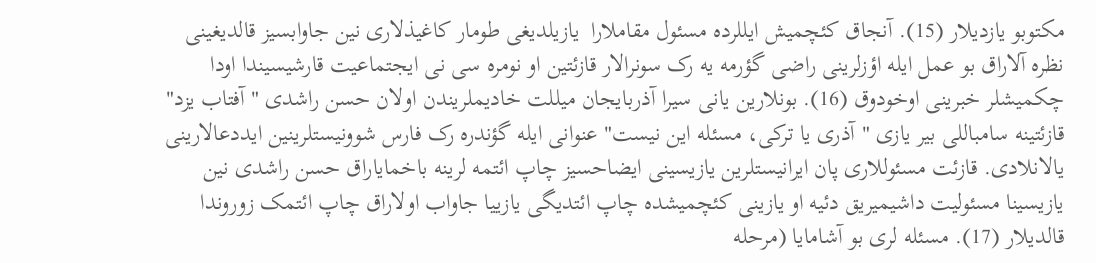مکتوبو یازدیلار (15). آنجاق کئچمیش ایللرده مسئول مقاملارا  یازیلدیغی طومار کاغیذلاری نین جاوابسیز قالدیغینی نظره آلاراق بو عمل ایله اؤزلرینی راضی گؤرمه یه رک سونرالار قازئتین او نومره سی نی ایجتماعیت قارشیسیندا اودا چکمیشلر خبرینی اوخودوق (16). بونلارین یانی سیرا آذربایجان میللت خادیملریندن اولان حسن راشدی "آفتاب یزد" قازئتینه سامباللی بیر یازی "آذری یا ترکی، مسئله این نیست" عنوانی ایله گؤندره رک فارس شوونیستلرینین ایددعالارینی یالانلادی. قازئت مسئوللاری پان ایرانیستلرین یازیسینی ایضاحسیز چاپ ائتمه لرینه باخمایاراق حسن راشدی نین یازیسینا مسئولیت داشیمیریق دئیه او یازینی کئچمیشده چاپ ائتدیگی یازییا جاواب اولاراق چاپ ائتمک زوروندا قالدیلار (17). مسئله لری بو آشامایا (مرحله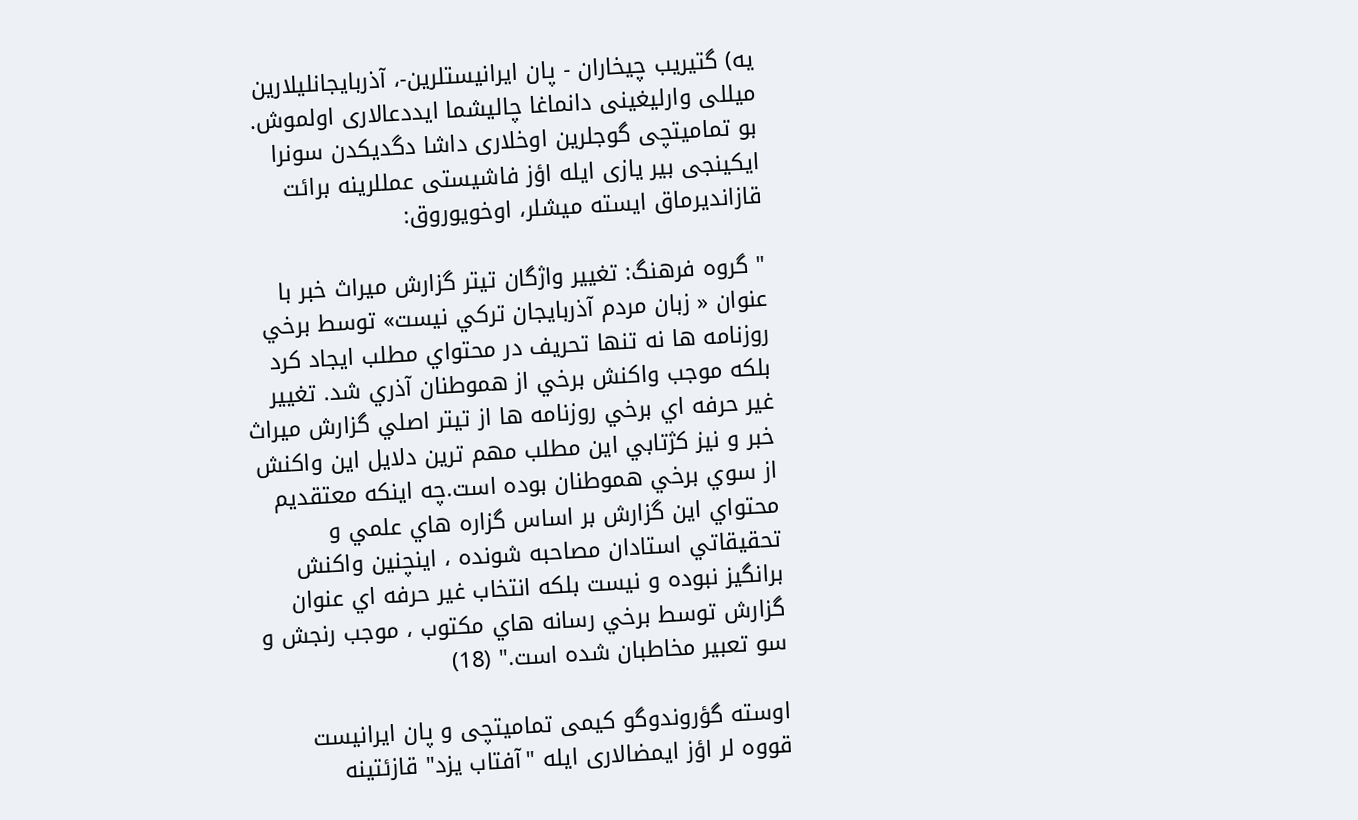یه) گتیریب چیخاران - پان ایرانیستلرین-، آذربایجانلیلارین میللی وارلیغینی دانماغا چالیشما ایددعالاری اولموش. بو تمامیتچی گوجلرین اوخلاری داشا دگدیکدن سونرا ایکینجی بیر یازی ایله اؤز فاشیستی عمللرینه برائت قازاندیرماق ایسته میشلر، اوخویوروق:

" گروه فرهنگ: تغيير واژگان تيتر گزارش ميراث خبر با عنوان « زبان مردم آذربايجان تركي نيست» توسط برخي روزنامه ها نه تنها تحريف در محتواي مطلب ايجاد كرد بلكه موجب واكنش برخي از هموطنان آذري شد. تغيير غير حرفه اي برخي روزنامه ها از تيتر اصلي گزارش ميراث خبر و نيز كژتابي اين مطلب مهم ترين دلايل اين واكنش از سوي برخي هموطنان بوده است.چه اينكه معتقديم محتواي اين گزارش بر اساس گزاره هاي علمي و تحقيقاتي استادان مصاحبه شونده ، اينچنين واكنش برانگيز نبوده و نيست بلكه انتخاب غير حرفه اي عنوان گزارش توسط برخي رسانه هاي مكتوب ، موجب رنجش و سو تعبير مخاطبان شده است." (18)

اوسته گؤروندوگو کیمی تمامیتچی و پان ایرانیست قووه لر اؤز ایمضالاری ایله "آفتاب یزد" قازئتینه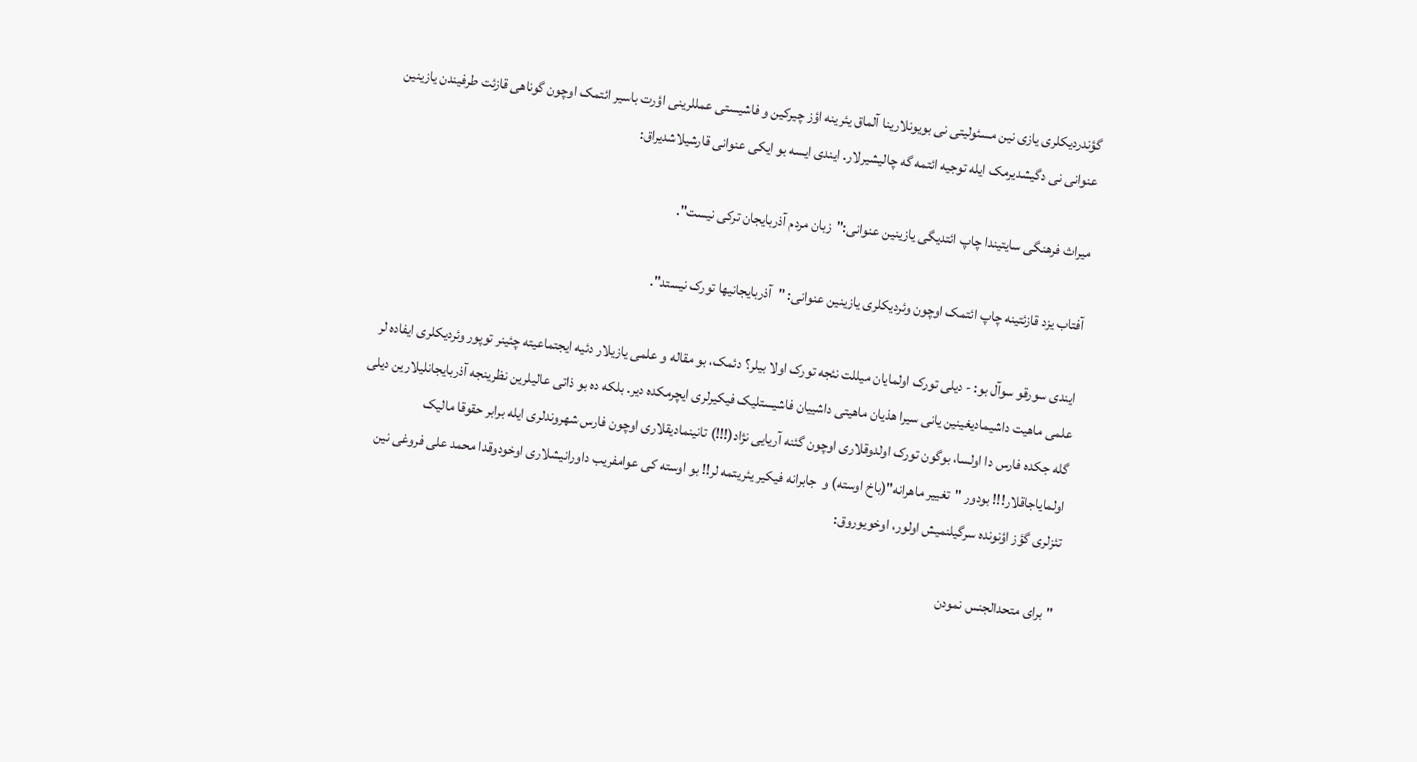گؤندردیکلری یازی نین مسئولیتی نی بویونلارینا آلماق یئرینه اؤز چیرکین و فاشیستی عمللرینی اؤرت باسیر ائتمک اوچون گوناهی قازئت طرفیندن یازینین عنوانی نی دگیشدیرمک ایله توجیه ائتمه گه چالیشیرلار. ایندی ایسه بو ایکی عنوانی قارشیلاشدیراق:

میراث فرهنگی سایتیندا چاپ ائتدیگی یازینین عنوانی:"زبان مردم آذربایجان ترکی نیست".

آفتاب یزد قازئتینه چاپ ائتمک اوچون وئردیکلری یازینین عنوانی: "آذربایجانیها تورک نیستد".

ایندی سورقو سوآل بو: - دیلی تورک اولمایان میللت نئجه تورک اولا بیلر؟ دئمک، بو مقاله و علمی یازیلار دئیه ایجتماعیته چئینر توپور وئردیکلری ایفاده لر علمی ماهیت داشیمادیغینین یانی سیرا هذیان ماهیتی داشییان فاشیستلیک فیکیرلری ایچرمکده دیر. بلکه ده بو ذاتی عالیلرین نظرینجه آذربایجانلیلارین دیلی گله جکده فارس دا اولسا، بوگون تورک اولدوقلاری اوچون گئنه آریایی نژاد(!!!) تانینمادیقلاری اوچون فارس شهروندلری ایله برابر حقوقا مالیک اولمایاجاقلار!!! بودور "تغییر ماهرانه"(باخ اوسته) و  جابرانه فیکیر یئریتمه لر!! بو اوسته کی عوامفریب داورانیشلاری اوخودوقدا محمد علی فروغی نین تئزلری گؤز اؤنونده سرگیلنمیش اولور، اوخویوروق:

"براى متحدالجنس نمودن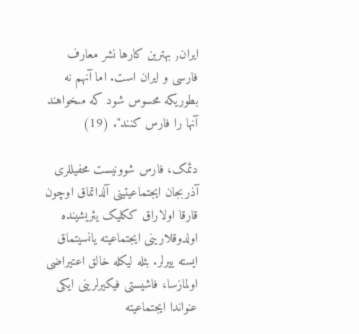ايران٫ بهترين كارها نشر معارف فارسى و ايران است. اما آنهم نه بطوريكه محسوس شود كه مىخواهند آنها را فارس كنند". (19)

دئمک، فارس شوونیست محفیللری آذربجان ایجتماعیتینی آلداتماق اوچون قارقا اولاراق ککلیک یئریشینده اولدوقلارینی ایجتماعیته یانسیتماق ایسته ییرلر. بئله لیکله خالق اعتیراضی اولمازسا، فاشیستی فیکیرلرینی ایکی عنواندا ایجتماعیته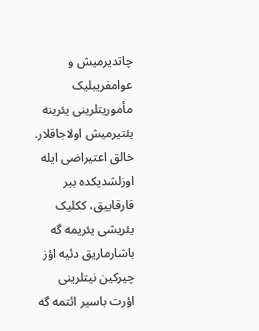چاتدیرمیش و عوامفریبلیک مأموریتلرینی یئرینه یئتیرمیش اولاجاقلار. خالق اعتیراضی ایله اوزلشدیکده بیر قارقاییق، ککلیک یئریشی یئریمه گه باشارماریق دئیه اؤز چیرکین نیتلرینی اؤرت باسیر ائتمه گه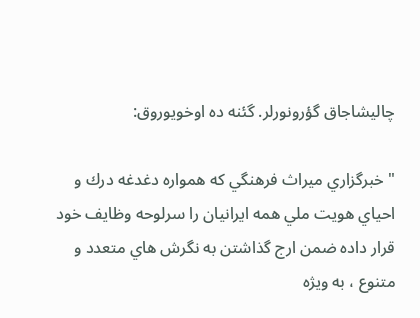چالیشاجاق گؤرونورلر. گئنه ده اوخویوروق:

" خبرگزاري ميراث فرهنگي كه همواره دغدغه درك و احياي هويت ملي همه ايرانيان را سرلوحه وظايف خود قرار داده ضمن ارج گذاشتن به نگرش هاي متعدد و متنوع ، به ويژه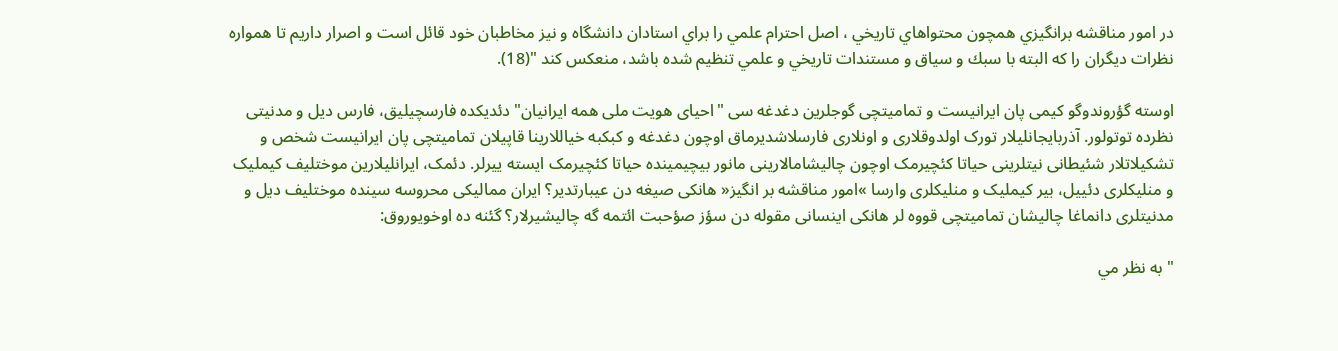در امور مناقشه برانگيزي همچون محتواهاي تاريخي ، اصل احترام علمي را براي استادان دانشگاه و نيز مخاطبان خود قائل است و اصرار داريم تا همواره نظرات ديگران را كه البته با سبك و سياق و مستندات تاريخي و علمي تنظيم شده باشد، منعكس كند "(18).

اوسته گؤروندوگو کیمی پان ایرانیست و تمامیتچی گوجلرین دغدغه سی "احیای هویت ملی همه ایرانیان" دئدیکده فارسچیلیق، فارس دیل و مدنیتی نظرده توتولور. آذربایجانلیلار تورک اولدوقلاری و اونلاری فارسلاشدیرماق اوچون دغدغه و کبکبه خیاللارینا قاپیلان تمامیتچی پان ایرانیست شخص و تشکیلاتلار شئیطانی نیتلرینی حیاتا کئچیرمک اوچون چالیشامالارینی مانور بیچیمینده حیاتا کئچیرمک ایسته ییرلر. دئمک، ایرانلیلارین موختلیف کیملیک و منلیکلری دئییل، بیر کیملیک و منلیکلری وارسا »امور مناقشه بر انگیز« هانکی صیغه دن عیبارتدیر؟ ایران ممالیکی محروسه سینده موختلیف دیل و مدنیتلری دانماغا چالیشان تمامیتچی قووه لر هانکی اینسانی مقوله دن سؤز صؤحبت ائتمه گه چالیشیرلار؟ گئنه ده اوخویوروق:

" به نظر مي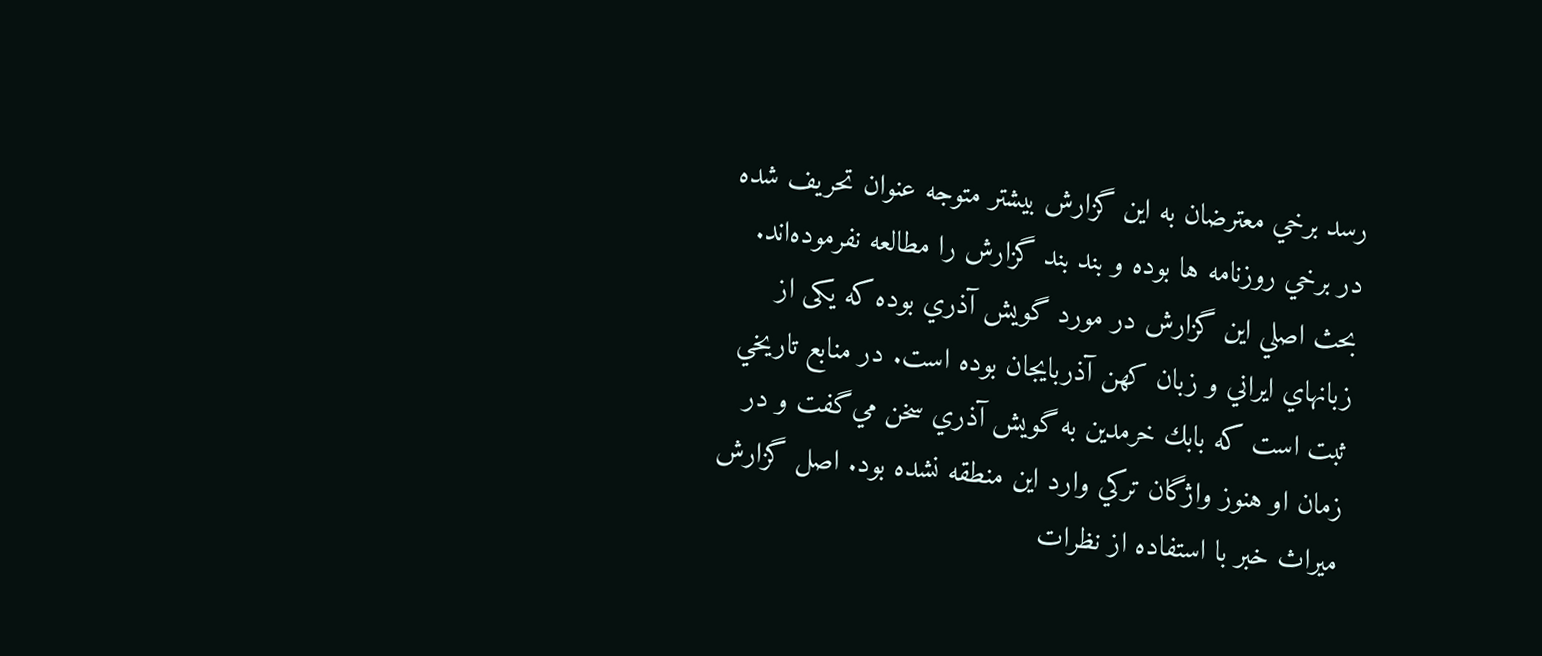رسد برخي معترضان به اين گزارش بيشتر متوجه عنوان تحريف شده در برخي روزنامه ها بوده‌ و بند بند گزارش را مطالعه نفرموده‌اند. بحث اصلي اين گزارش در مورد گويش آذري بوده كه يكى از زبانهاي ايراني و زبان كهن آذربايجان بوده است. در منابع تاريخي ثبت است كه بابك خرمدين به گويش آذري سخن مي‌گفت و در زمان او هنوز واژگان تركي وارد اين منطقه نشده بود. اصل گزارش ميراث خبر با استفاده از نظرات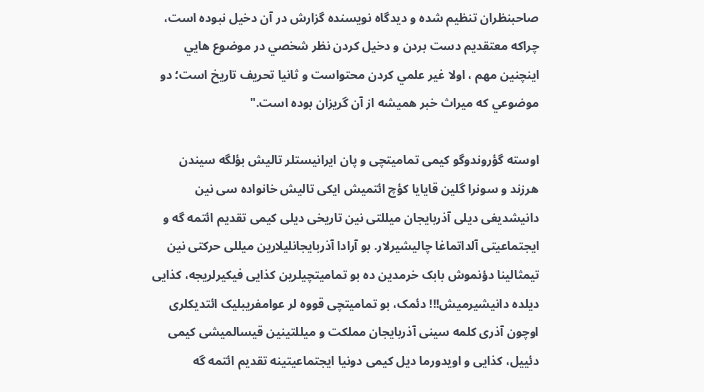صاحبنظران تنظيم شده و ديدگاه نويسنده گزارش در آن دخيل نبوده است، چراكه معتقديم دست بردن و دخيل كردن نظر شخصي در موضوع هايي اينچنين مهم ، اولا غير علمي كردن محتواست و ثانيا تحريف تاريخ است؛ دو موضوعي كه ميراث خبر هميشه از آن گريزان بوده است."

اوسته گؤروندوگو کیمی تمامیتچی و پان ایرانیستلر تالیش بؤلگه سیندن هرزند و سونرا گلین قایایا کؤچ ائتمیش ایکی تالیش خانواده سی نین دانیشدیغی دیلی آذربایجان میللتی نین تاریخی دیلی کیمی تقدیم ائتمه گه و ایجتماعیتی آلداتماغا چالیشیرلار. بو آرادا آذربایجانلیلارین میللی حرکتی نین تیمثالینا دؤنموش بابک خرمدین ده بو تمامیتچیلرین کذایی فیکیرلریجه، کذایی دیلده دانیشیرمیش!!! دئمک، بو تمامیتچی قووه لر عوامفریبلیک ائتدیکلری اوچون آذری کلمه سینی آذربایجان مملکت و میللتینین قیسالمیشی کیمی دئییل، کذایی و اویدورما دیل کیمی دونیا ایجتماعیتینه تقدیم ائتمه گه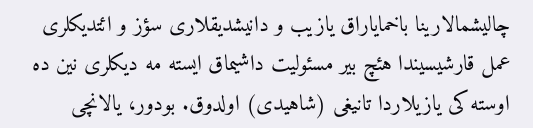چالیشمالارینا باخمایاراق یازیب و دانیشدیقلاری سؤز و ائتدیکلری عمل قارشیسیندا هئچ بیر مسئولیت داشیماق ایسته مه دیکلری نین ده اوسته کی یازیلاردا تانیغی (شاهیدی) اولدوق. بودور، یالانچی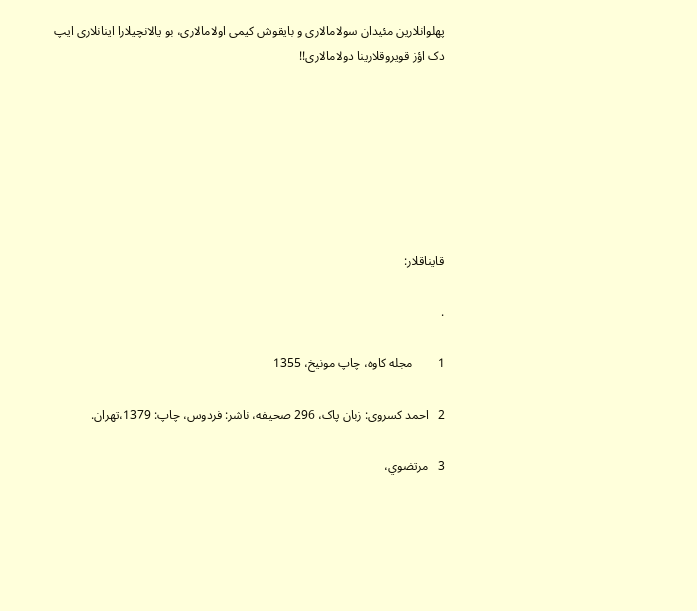پهلوانلارین مئیدان سولامالاری و بایقوش کیمی اولامالاری، بو یالانچیلارا اینانلاری ایپ دک اؤز قویروقلارینا دولامالاری!!







قایناقلار:

.

1        مجله کاوه، چاپ مونیخ، 1355

2   احمد کسروی: زبان پاک، 296 صحیفه، ناشر: فردوس، چاپ: 1379،تهران.

3   مرتضوي،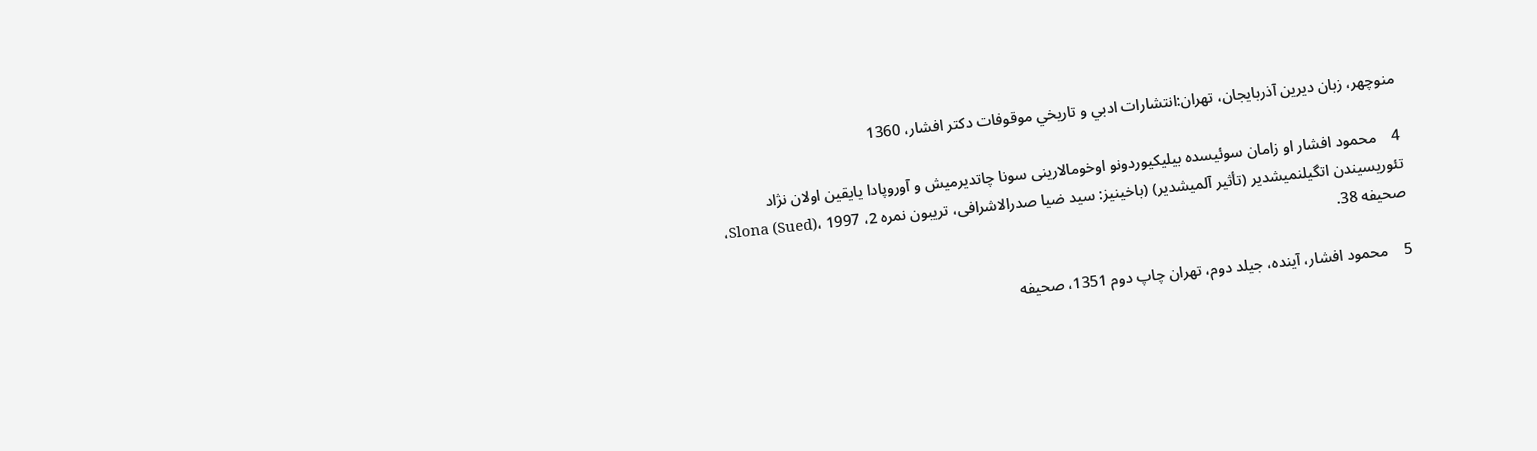منوچهر، زبان ديرين آذربايجان، تهران:انتشارات ادبي و تاريخي موقوفات دكتر افشار، 1360

4    محمود افشار او زامان سوئیسده بیلیکیوردونو اوخومالارینی سونا چاتدیرمیش و آوروپادا یایقین اولان نژاد تئوریسیندن اتگیلنمیشدیر (تأثیر آلمیشدیر) (باخینیز: سید ضیا صدرالاشرافی، تریبون نمره 2، Slona (Sued)، 1997، صحیفه 38.

5    محمود افشار، آینده، جیلد دوم، تهران چاپ دوم 1351، صحیفه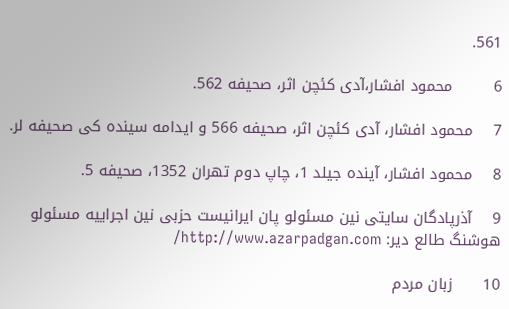561.

6        محمود افشار،آدی کئچن اثر، صحیفه 562.

7    محمود افشار، آدی کئچن اثر، صحیفه 566 و ایدامه سینده کی صحیفه لر.

8    محمود افشار، آینده جیلد 1، چاپ دوم تهران 1352، صحیفه 5.

9    آذرپادگان سایتی نین مسئولو پان ایرانیست حزبی نین اجراییه مسئولو هوشنگ طالع دیر: http://www.azarpadgan.com/

10      زبان مردم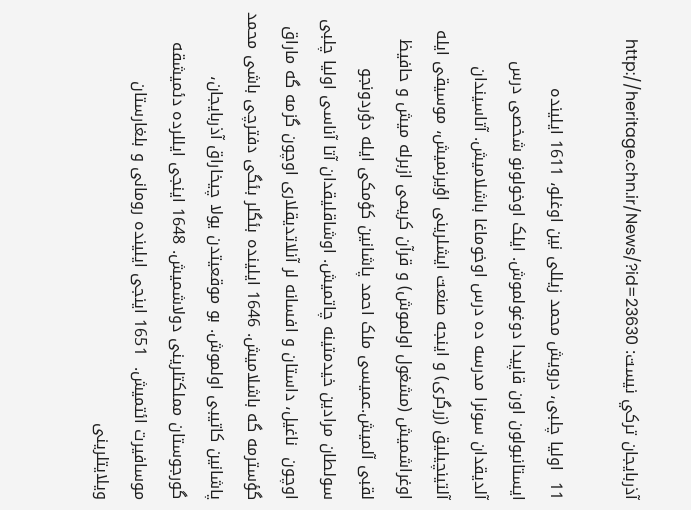آذربايجان تركي نيست: http://heritage.chn.ir/News/?id=23630

11  اولیا چلبی، درویش محمد زیللی نین اوغلو، 1611 ایلینده ایستانبولون اون قاپیدا دوغولموش. ایلک اوخولونو شخصی درس آلدیقدان سونرا مدرسه ده درس اوخوماغا باشلامیش. آتاسیندان آلتینچیلیق (زرگری) و اینجه صنعت ایشلرینی اؤیرنمیش، موسیقی ایله اوغراشمیش (مشغول اولموش) و قرآن کریمی ازبرله میش و حافیظ لقبی آلمیش.عمیسی ملک احمد پاشانین کؤمکی ایله دؤردونجو سولطان مرادین خیدمتینه چاتمیش. اوشاقلیقدان آتا آناسی اولیا چلبی اوچون  ناغیل، داستان و افسانه لر آنلاتدیقلاری اوچون گزمه گه ماراق گؤسترمه گه باشلامیش. 1646 ایلینده بئگلر بئگی دفترچی باشی محمد پاشانین کاتیبی اولموش. بو موقعیتدن یولا چیخاراق آذربایجان، گورجوستان مملکتلرینی دولاشمیش. 1648 اینجی ایللرده دئمیشقه موسافیرت ائتمیش.  1651 اینجی ایلینده رومانی و بلغارستان ویلایتلرینی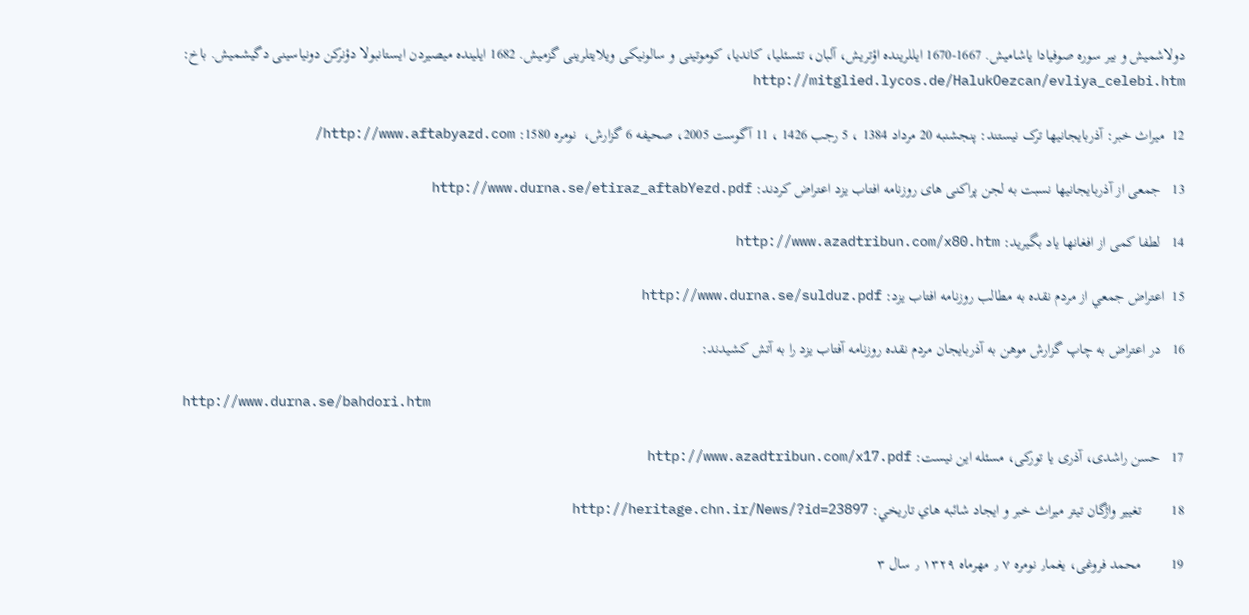دولاشمیش و بیر سوره صوفیادا یاشامیش. 1667-1670 ایللرینده اؤتریش، آلبان، تئسئلیا، کاندیا، کوموتینی و سالونیکی ویلایتلرینی گزمیش. 1682 ایلینده میصیردن ایستانبولا دؤنرکن دونیاسینی دگیشمیش. باخ:  http://mitglied.lycos.de/HalukOezcan/evliya_celebi.htm

12  میراث خبر: آذربایجانیها ترک نیستند: پنجشنبه 20 مرداد 1384 ، 5 رجب 1426 ، 11 آگوست 2005، صحیفه 6 گزارش،  نومره 1580: http://www.aftabyazd.com/

13   جمعی از آذربایجانیها نسبت به لجن پراکنی های روزنامه افتاب یزد اعتراض کردند: http://www.durna.se/etiraz_aftabYezd.pdf

14   لطفا کمی از افغانها یاد بگیرید: http://www.azadtribun.com/x80.htm

15  اعتراض جمعي از مردم نقده به مطالب روزنامه افتاب يزد: http://www.durna.se/sulduz.pdf

16   در اعتراض به چاپ گزارش موهن به آذربايجان مردم نقده روزنامه آفتاب يزد را به آتش كشيدند:

http://www.durna.se/bahdori.htm

17   حسن راشدی، آذری یا تورکی، مسئله این نیست: http://www.azadtribun.com/x17.pdf

18        تغيير واژگان تيتر ميراث خبر و ايجاد شائبه هاي تاريخي: http://heritage.chn.ir/News/?id=23897

19        محمد فروغى، يغما٫ نومره ٧ ٫ مهرماه ١٣٢٩ ٫ سال ٣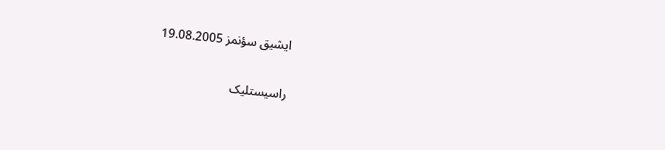ایشیق سؤنمز 19.08.2005

راسیستلیک